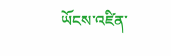ཡོངས་འཛིན་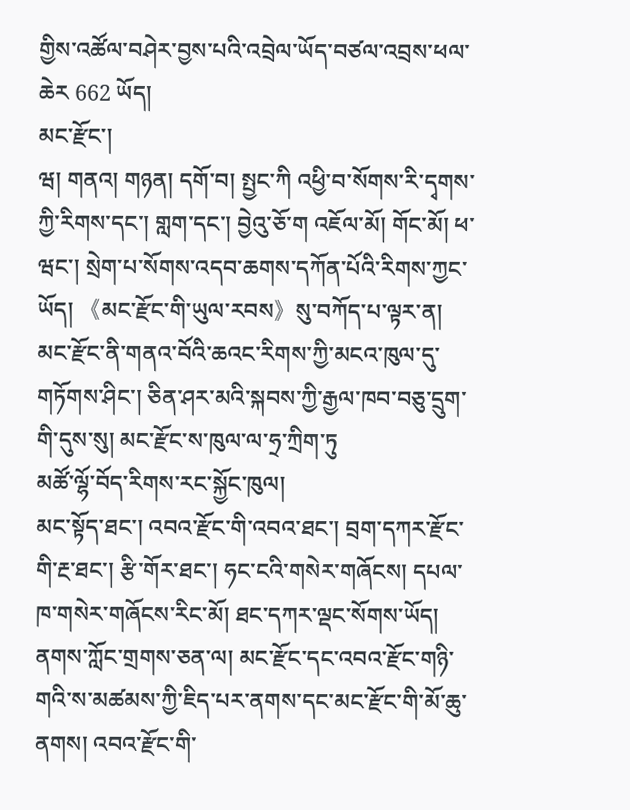གྱིས་འཚོལ་བཤེར་བྱས་པའི་འབྲེལ་ཡོད་བཙལ་འབྲས་ཕལ་ཆེར 662 ཡོད།
མང་རྫོང་།
ཝ། གནའ། གཉན། དགོ་བ། སྤྱང་ཀི འཕྱི་བ་སོགས་རི་དྭགས་ཀྱི་རིགས་དང་། གླག་དང་། བྱེའུ་ཅོ་ག འཇོལ་མོ། གོང་མོ། ཕ་ཝང་། སྲེག་པ་སོགས་འདབ་ཆགས་དཀོན་པོའི་རིགས་ཀྱང་ཡོད། 《མང་རྫོང་གི་ཡུལ་རབས》སུ་བཀོད་པ་ལྟར་ན། མང་རྫོང་ནི་གནའ་བོའི་ཆའང་རིགས་ཀྱི་མངའ་ཁུལ་དུ་གཏོགས་ཤིང་། ཅིན་ཤར་མའི་སྐབས་ཀྱི་རྒྱལ་ཁབ་བཅུ་དྲུག་གི་དུས་སུ། མང་རྫོང་ས་ཁུལ་ལ་ཧྲ་ཀྲིག་ཏུ
མཚོ་ལྷོ་བོད་རིགས་རང་སྐྱོང་ཁུལ།
མང་སྟོད་ཐང་། འབའ་རྫོང་གི་འབའ་ཐང་། བྲག་དཀར་རྫོང་གི་རྔ་ཐང་། རྩི་གོར་ཐང་། ཧང་ངའི་གསེར་གཞོངས། དཔལ་ཁ་གསེར་གཞོངས་རིང་མོ། ཐང་དཀར་ལྡང་སོགས་ཡོད། ནགས་ཀློང་གྲགས་ཅན་ལ། མང་རྫོང་དང་འབའ་རྫོང་གཉི་གའི་ས་མཚམས་ཀྱི་ཇིད་པར་ནགས་དང་མང་རྫོང་གི་མོ་ཆུ་ནགས། འབའ་རྫོང་གི་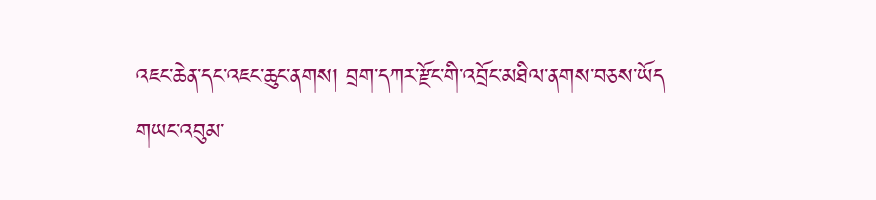འཇང་ཆེན་དང་འཇང་ཆུང་ནགས། བྲག་དཀར་རྫོང་གི་འབྲོང་མཐིལ་ནགས་བཅས་ཡོད
གཡང་འབུམ་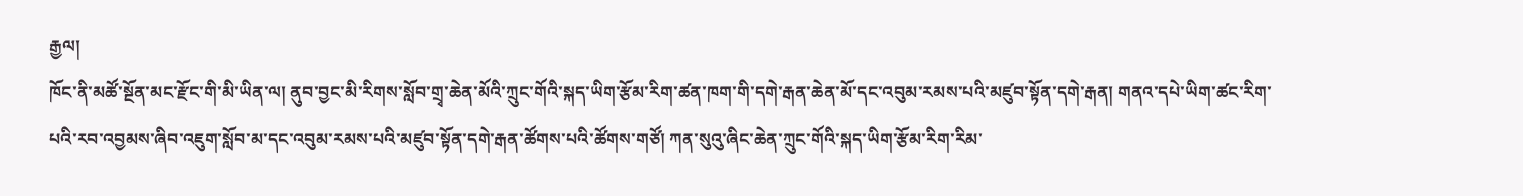རྒྱལ།
ཁོང་ནི་མཚོ་སྔོན་མང་རྫོང་གི་མི་ཡིན་ལ། ནུབ་བྱང་མི་རིགས་སློབ་གྲྭ་ཆེན་མོའི་ཀྲུང་གོའི་སྐད་ཡིག་རྩོམ་རིག་ཚན་ཁག་གི་དགེ་རྒན་ཆེན་མོ་དང་འབུམ་རམས་པའི་མཛུབ་སྟོན་དགེ་རྒན། གནའ་དཔེ་ཡིག་ཚང་རིག་པའི་རབ་འབྱམས་ཞིབ་འཇུག་སློབ་མ་དང་འབུམ་རམས་པའི་མཛུབ་སྟོན་དགེ་རྒན་ཚོགས་པའི་ཚོགས་གཙོ། ཀན་སུའུ་ཞིང་ཆེན་ཀྲུང་གོའི་སྐད་ཡིག་རྩོམ་རིག་རིམ་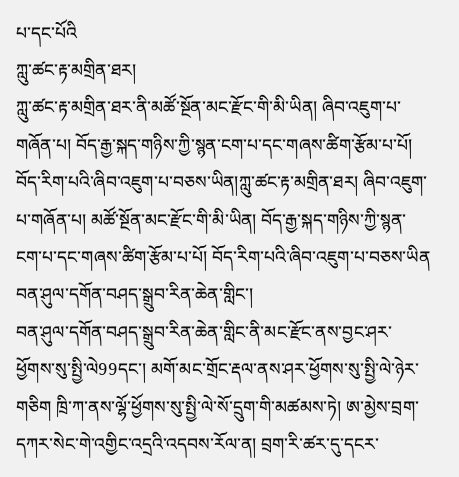པ་དང་པོའི
ཀླུ་ཚང་རྟ་མགྲིན་ཐར།
ཀླུ་ཚང་རྟ་མགྲིན་ཐར་ནི་མཚོ་སྔོན་མང་རྫོང་གི་མི་ཡིན། ཞིབ་འཇུག་པ་གཞོན་པ། བོད་རྒྱ་སྐད་གཉིས་ཀྱི་སྙན་ངག་པ་དང་གཞས་ཚིག་རྩོམ་པ་པོ། བོད་རིག་པའི་ཞིབ་འཇུག་པ་བཅས་ཡིན།ཀླུ་ཚང་རྟ་མགྲིན་ཐར། ཞིབ་འཇུག་པ་གཞོན་པ། མཚོ་སྔོན་མང་རྫོང་གི་མི་ཡིན། བོད་རྒྱ་སྐད་གཉིས་ཀྱི་སྙན་ངག་པ་དང་གཞས་ཚིག་རྩོམ་པ་པོ། བོད་རིག་པའི་ཞིབ་འཇུག་པ་བཅས་ཡིན
བན་ཤུལ་དགོན་བཤད་སྒྲུབ་རིན་ཆེན་གླིང་།
བན་ཤུལ་དགོན་བཤད་སྒྲུབ་རིན་ཆེན་གླིང་ནི་མང་རྫོང་ནས་བྱང་ཤར་ཕྱོགས་སུ་སྤྱི་ལེ99དང་། མགོ་མང་གྲོང་རྡལ་ནས་ཤར་ཕྱོགས་སུ་སྤྱི་ལེ་ཉེར་གཅིག ཁྲི་ཀ་ནས་ལྷོ་ཕྱོགས་སུ་སྤྱི་ལེ་སོ་དྲུག་གི་མཚམས་ཏེ། ཨ་མྱེས་བྲག་དཀར་སེང་གེ་འགྱིང་འདྲའི་འདབས་རོལ་ན། བྲག་རི་ཚར་དུ་དངར་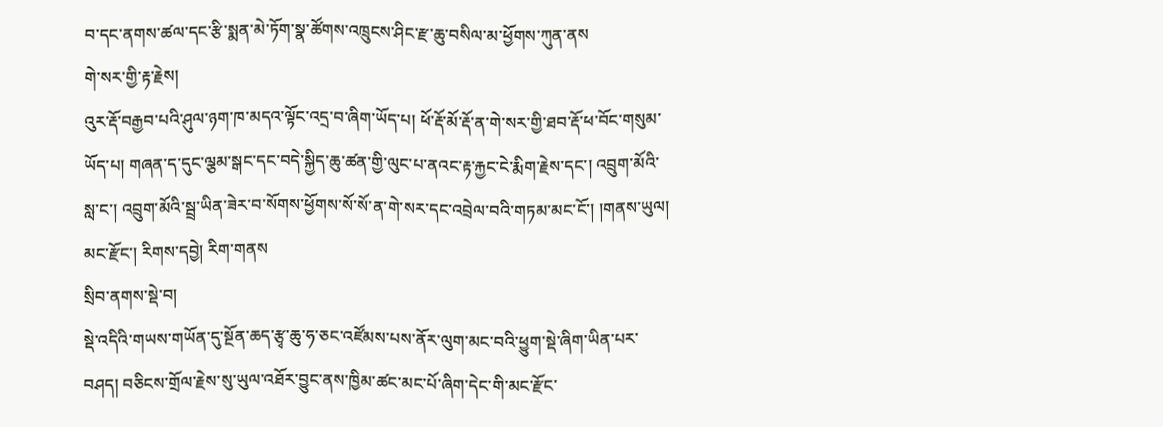བ་དང་ནགས་ཚལ་དང་རྩི་སྨན་མེ་ཏོག་སྣ་ཚོགས་འཁྲུངས་ཤིང་རྫ་ཆུ་བསིལ་མ་ཕྱོགས་ཀུན་ནས
གེ་སར་གྱི་རྟ་རྗེས།
འུར་རྡོ་བརྒྱབ་པའི་ཤུལ་ཉག་ཁ་མདའ་ལྟོང་འདྲ་བ་ཞིག་ཡོད་པ། ཕོ་རྡོ་མོ་རྡོ་ན་གེ་སར་གྱི་ཐབ་རྡོ་ཕ་བོང་གསུམ་ཡོད་པ། གཞན་ད་དུང་ལྕམ་སྒང་དང་བདེ་སྐྱིད་ཆུ་ཚན་གྱི་ལུང་པ་ནའང་རྟ་རྐྱང་ངེ་རྨིག་རྗེས་དང་། འབྲུག་མོའི་སླ་ང་། འབྲུག་མོའི་སྦྲ་ཡིན་ཟེར་བ་སོགས་ཕྱོགས་སོ་སོ་ན་གེ་སར་དང་འབྲེལ་བའི་གཏམ་མང་ངོ་། །གནས་ཡུལ། མང་རྫོང་། རིགས་དབྱེ། རིག་གནས
སྲིབ་ནགས་སྡེ་བ།
སྡེ་འདིའི་གཡས་གཡོན་དུ་སྔོན་ཆད་རྩྭ་ཆུ་ཧ་ཅང་འཛོམས་པས་ནོར་ལུག་མང་བའི་ཕྱུག་སྡེ་ཞིག་ཡིན་པར་བཤད། བཅིངས་གྲོལ་རྗེས་སུ་ཡུལ་འཐོར་བྱུང་ནས་ཁྱིམ་ཚང་མང་པོ་ཞིག་དེང་གི་མང་རྫོང་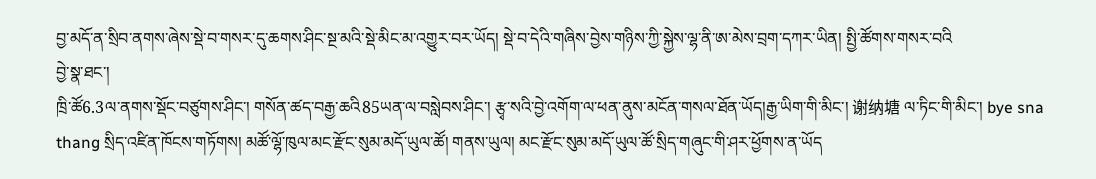བྱ་མདོ་ན་སྲིབ་ནགས་ཞེས་སྡེ་བ་གསར་དུ་ཆགས་ཤིང་སྔ་མའི་སྡེ་མིང་མ་འགྱུར་བར་ཡོད། སྡེ་བ་དེའི་གཞིས་བྱེས་གཉིས་ཀྱི་སྐྱེས་ལྷ་ནི་ཨ་མེས་བྲག་དཀར་ཡིན། སྤྱི་ཚོགས་གསར་བའི
བྱེ་སྣ་ཐང་།
ཁྲི་ཚོ6.3ལ་ནགས་སྡོང་བཙུགས་ཤིང་། གསོན་ཚད་བརྒྱ་ཆའི85ཡན་ལ་བསླེབས་ཤིང་། རྩྭ་སའི་བྱེ་འགོག་ལ་ཕན་ནུས་མངོན་གསལ་ཐོན་ཡོད།རྒྱ་ཡིག་གི་མིང་། 谢纳塘 ལ་ཏིང་གི་མིང་། bye sna thang སྲིད་འཛིན་ཁོངས་གཏོགས། མཚོ་ལྷོ་ཁུལ་མང་རྫོང་སུམ་མདོ་ཡུལ་ཚོ། གནས་ཡུལ། མང་རྫོང་སུམ་མདོ་ཡུལ་ཚོ་སྲིད་གཞུང་གི་ཤར་ཕྱོགས་ན་ཡོད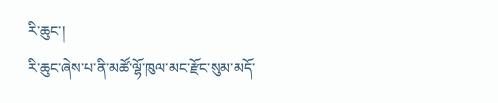རི་ཆུང་།
རི་ཆུང་ཞེས་པ་ནི་མཚོ་ལྷོ་ཁུལ་མང་རྫོང་སུམ་མདོ་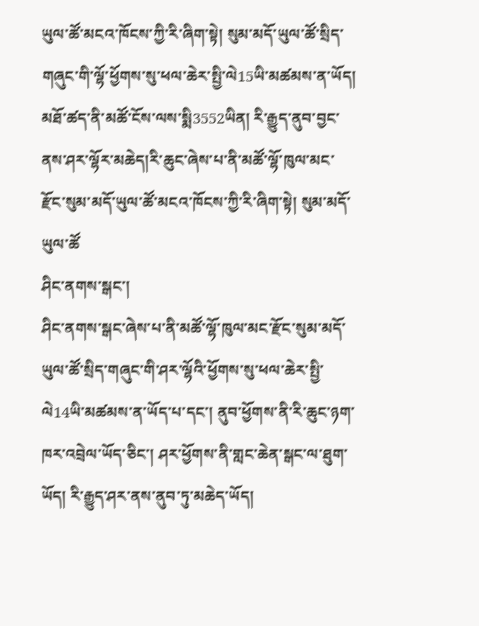ཡུལ་ཚོ་མངའ་ཁོངས་ཀྱི་རི་ཞིག་སྟེ། སུམ་མདོ་ཡུལ་ཚོ་སྲིད་གཞུང་གི་ལྷོ་ཕྱོགས་སུ་ཕལ་ཆེར་སྤྱི་ལེ15ཡི་མཚམས་ན་ཡོད། མཐོ་ཚད་ནི་མཚོ་ངོས་ལས་སྨི3552ཡིན། རི་རྒྱུད་ནུབ་བྱང་ནས་ཤར་ལྷོར་མཆེད།རི་ཆུང་ཞེས་པ་ནི་མཚོ་ལྷོ་ཁུལ་མང་རྫོང་སུམ་མདོ་ཡུལ་ཚོ་མངའ་ཁོངས་ཀྱི་རི་ཞིག་སྟེ། སུམ་མདོ་ཡུལ་ཚོ
ཤིང་ནགས་སྒང་།
ཤིང་ནགས་སྒང་ཞེས་པ་ནི་མཚོ་ལྷོ་ཁུལ་མང་རྫོང་སུམ་མདོ་ཡུལ་ཚོ་སྲིད་གཞུང་གི་ཤར་ལྷོའི་ཕྱོགས་སུ་ཕལ་ཆེར་སྤྱི་ལེ14ཡི་མཚམས་ན་ཡོད་པ་དང་། ནུབ་ཕྱོགས་ནི་རི་ཆུང་ཉག་ཁར་འབྲེལ་ཡོད་ཅིང་། ཤར་ཕྱོགས་ནི་གླང་ཆེན་སྒང་ལ་ཐུག་ཡོད། རི་རྒྱུད་ཤར་ནས་ནུབ་ཏུ་མཆེད་ཡོད།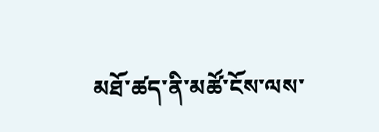མཐོ་ཚད་ནི་མཚོ་ངོས་ལས་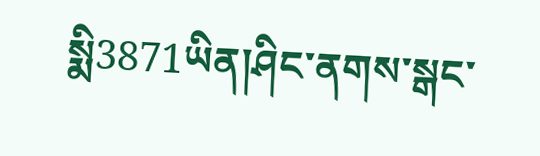སྨི3871ཡིན།ཤིང་ནགས་སྒང་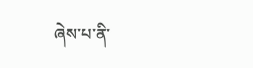ཞེས་པ་ནི་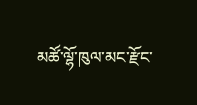མཚོ་ལྷོ་ཁུལ་མང་རྫོང་